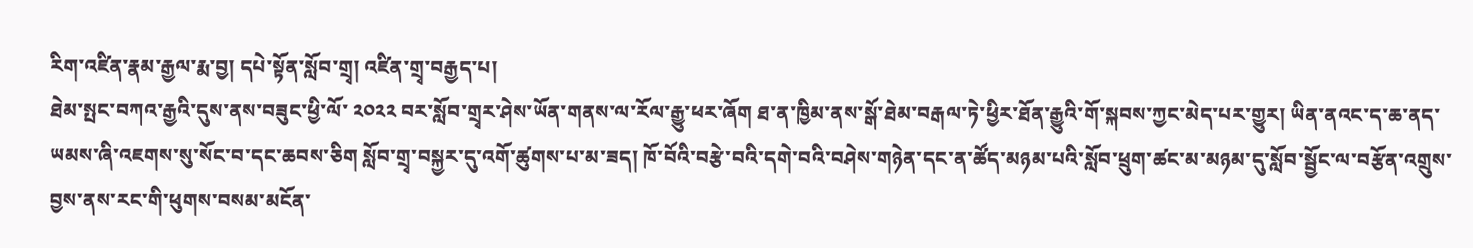རིག་འཛིན་རྣམ་རྒྱལ་རྨ་བྱ། དཔེ་སྟོན་སློབ་གྲྭ། འཛིན་གྲྭ་བརྒྱད་པ།
ཐེམ་སྤང་བཀའ་རྒྱའི་དུས་ནས་བཟུང་ཕྱི་ལོ་ ༢༠༢༢ བར་སློབ་གྲྭར་ཤེས་ཡོན་གནས་ལ་རོལ་རྒྱུ་ཕར་ཞོག ཐ་ན་ཁྱིམ་ནས་སྒོ་ཐེམ་བརྒལ་ཏེ་ཕྱིར་ཐོན་རྒྱུའི་གོ་སྐབས་ཀྱང་མེད་པར་གྱུར། ཡིན་ནའང་ད་ཆ་ནད་ཡམས་ཞི་འཇགས་སུ་སོང་བ་དང་ཆབས་ཅིག སློབ་གྲྭ་བསྐྱར་དུ་འགོ་ཚུགས་པ་མ་ཟད། ཁོ་བོའི་བརྩེ་བའི་དགེ་བའི་བཤེས་གཉེན་དང་ན་ཚོད་མཉམ་པའི་སློབ་ཕྲུག་ཚང་མ་མཉམ་དུ་སློབ་སྦྱོང་ལ་བརྩོན་འགྲུས་བྱས་ནས་རང་གི་ཕུགས་བསམ་མངོན་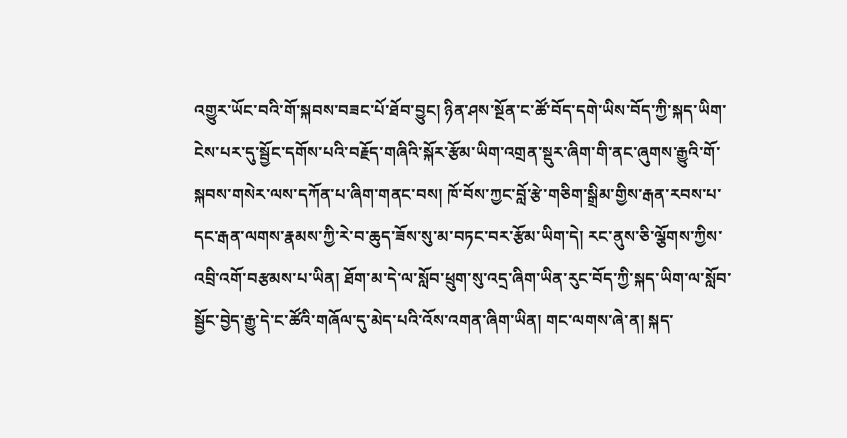འགྱུར་ཡོང་བའི་གོ་སྐབས་བཟང་པོ་ཐོབ་བྱུང། ཉིན་ཤས་སྔོན་ང་ཚོ་བོད་དགེ་ཡིས་བོད་ཀྱི་སྐད་ཡིག་ངེས་པར་དུ་སྦྱོང་དགོས་པའི་བརྗོད་གཞིའི་སྐོར་རྩོམ་ཡིག་འགྲན་སྡུར་ཞིག་གི་ནང་ཞུགས་རྒྱུའི་གོ་སྐབས་གསེར་ལས་དཀོན་པ་ཞིག་གནང་བས། ཁོ་བོས་ཀྱང་བློ་རྩེ་གཅིག་སྒྲིམ་གྱིས་རྒན་རབས་པ་དང་རྒན་ལགས་རྣམས་ཀྱི་རེ་བ་ཆུད་ཟོས་སུ་མ་བཏང་བར་རྩོམ་ཡིག་དེ། རང་ནུས་ཅི་ལྕོགས་ཀྱིས་འབྲི་འགོ་བརྩམས་པ་ཡིན། ཐོག་མ་དེ་ལ་སློབ་ཕྲུག་སུ་འདྲ་ཞིག་ཡིན་རུང་བོད་ཀྱི་སྐད་ཡིག་ལ་སློབ་སྦྱོང་བྱེད་རྒྱུ་དེ་ང་ཚོའི་གཞོལ་དུ་མེད་པའི་འོས་འགན་ཞིག་ཡིན། གང་ལགས་ཞེ་ན། སྐད་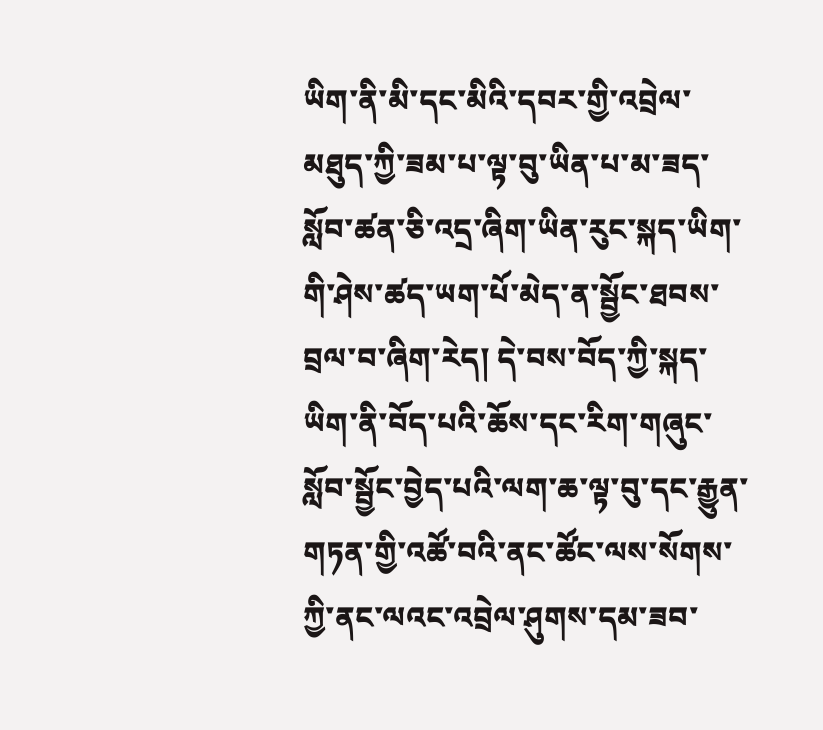ཡིག་ནི་མི་དང་མིའི་དབར་གྱི་འབྲེལ་མཐུད་ཀྱི་ཟམ་པ་ལྟ་བུ་ཡིན་པ་མ་ཟད་སློབ་ཚན་ཅི་འདྲ་ཞིག་ཡིན་རུང་སྐད་ཡིག་གི་ཤེས་ཚད་ཡག་པོ་མེད་ན་སྦྱོང་ཐབས་བྲལ་བ་ཞིག་རེད། དེ་བས་བོད་ཀྱི་སྐད་ཡིག་ནི་བོད་པའི་ཆོས་དང་རིག་གཞུང་སློབ་སྦྱོང་བྱེད་པའི་ལག་ཆ་ལྟ་བུ་དང་རྒྱུན་གཏན་གྱི་འཚོ་བའི་ནང་ཚོང་ལས་སོགས་ཀྱི་ནང་ལའང་འབྲེལ་ཤུགས་དམ་ཟབ་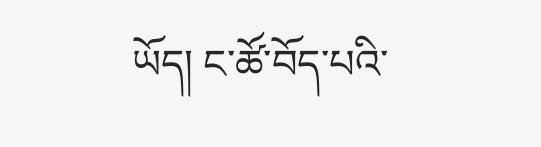ཡོད། ང་ཚོ་བོད་པའི་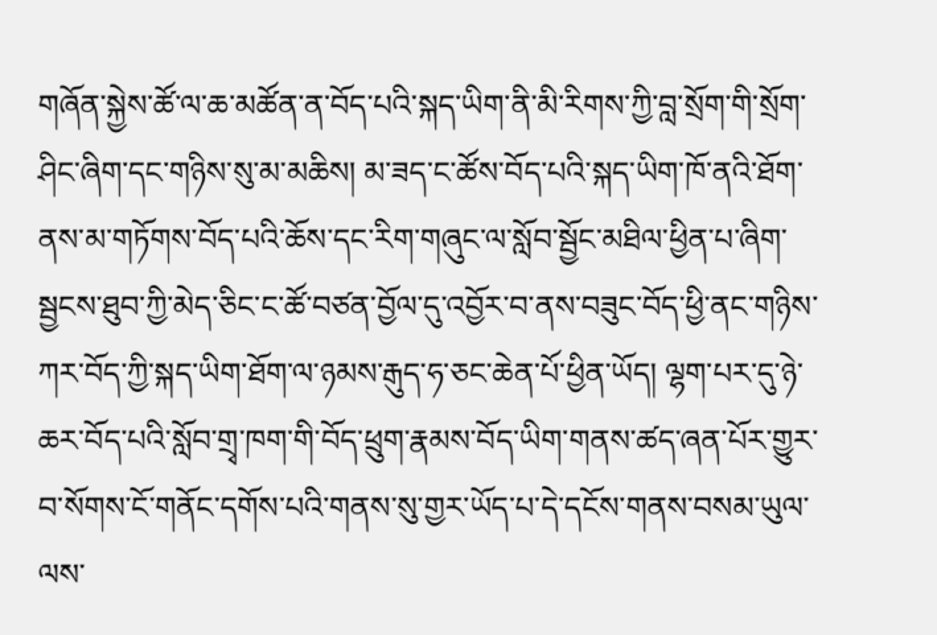གཞོན་སྐྱེས་ཚོ་ལ་ཆ་མཚོན་ན་བོད་པའི་སྐད་ཡིག་ནི་མི་རིགས་ཀྱི་བླ་སྲོག་གི་སྲོག་ཤིང་ཞིག་དང་གཉིས་སུ་མ་མཆིས། མ་ཟད་ང་ཚོས་བོད་པའི་སྐད་ཡིག་ཁོ་ནའི་ཐོག་ནས་མ་གཏོགས་བོད་པའི་ཆོས་དང་རིག་གཞུང་ལ་སློབ་སྦྱོང་མཐིལ་ཕྱིན་པ་ཞིག་སྦྱངས་ཐུབ་ཀྱི་མེད་ཅིང་ང་ཚོ་བཙན་བྱོལ་དུ་འབྱོར་བ་ནས་བཟུང་བོད་ཕྱི་ནང་གཉིས་ཀར་བོད་ཀྱི་སྐད་ཡིག་ཐོག་ལ་ཉམས་རྒུད་ཧ་ཅང་ཆེན་པོ་ཕྱིན་ཡོད། ལྷག་པར་དུ་ཉེ་ཆར་བོད་པའི་སློབ་གྲྭ་ཁག་གི་བོད་ཕྲུག་རྣམས་བོད་ཡིག་གནས་ཚད་ཞན་པོར་གྱུར་བ་སོགས་ངོ་གནོང་དགོས་པའི་གནས་སུ་གྱར་ཡོད་པ་དེ་དངོས་གནས་བསམ་ཡུལ་ལས་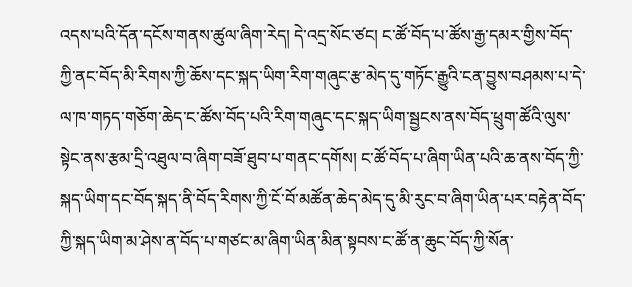འདས་པའི་དོན་དངོས་གནས་ཚུལ་ཞིག་རེད། དེ་འདྲ་སོང་ཙང། ང་ཚོ་བོད་པ་ཚོས་རྒྱ་དམར་གྱིས་བོད་ཀྱི་ནང་བོད་མི་རིགས་ཀྱི་ཆོས་དང་སྐད་ཡིག་རིག་གཞུང་རྩ་མེད་དུ་གཏོང་རྒྱུའི་ངན་བྱུས་བཤམས་པ་དེ་ལ་ཁ་གཏད་གཅོག་ཆེད་ང་ཚོས་བོད་པའི་རིག་གཞུང་དང་སྐད་ཡིག་སྦྱངས་ནས་བོད་ཕྲུག་ཚོའི་ལུས་སྟེང་ནས་རྩམ་དྲི་འཐུལ་བ་ཞིག་བཟོ་ཐུབ་པ་གནང་དགོས། ང་ཚོ་བོད་པ་ཞིག་ཡིན་པའི་ཆ་ནས་བོད་ཀྱི་སྐད་ཡིག་དང་བོད་སྐད་ནི་བོད་རིགས་ཀྱི་ངོ་བོ་མཚོན་ཆེད་མེད་དུ་མི་རུང་བ་ཞིག་ཡིན་པར་བརྟེན་བོད་ཀྱི་སྐད་ཡིག་མ་ཤེས་ན་བོད་པ་གཙང་མ་ཞིག་ཡིན་མིན་སྟབས་ང་ཚོ་ན་ཆུང་བོད་ཀྱི་སོན་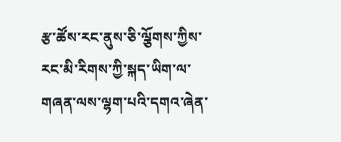རྩ་ཚོས་རང་ནུས་ཅི་ལྕོགས་ཀྱིས་རང་མི་རིགས་ཀྱི་སྐད་ཡིག་ལ་གཞན་ལས་ལྷག་པའི་དགའ་ཞེན་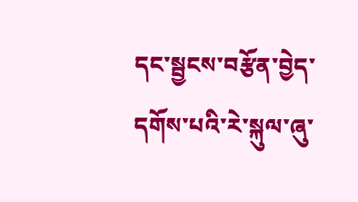དང་སྦྱངས་བརྩོན་བྱེད་དགོས་པའི་རེ་སྐུལ་ཞུ་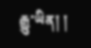རྒྱུ་ཡིན། །